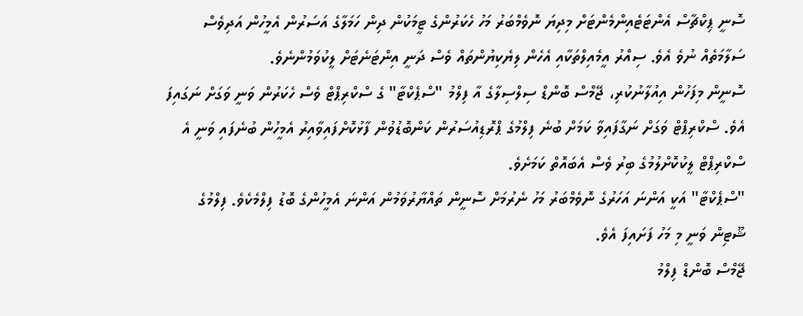ސޮނީ ޕިކްޗާސް އެންޓަޓެއިންމެންޓަށް މިދިޔަ ނޮވެމްބަރު މަހު ހެކަރުންގެ ޓީމަކުން ދިން ހަމަލާގެ އަސަރުން އެމީހުން އަދިވެސް ސަލާމަތެއް ނުވެ އެވެ. ސިއްރު އީމެއިލްތަކާއި އެހެން ލިޔެކިޔުންތައް ވެސް ދަނީ އިންޓަނެޓަށް ލީކުވަމުންނެވެ.
ސޮނީން މިފަހުން އިއުލާނުކުރި، ޖޭމްސް ބޮންޑް ސިލްސިލާގެ އާ ފިލްމު "ސްޕެކްޓާ" ގެ ސްކްރިޕްޓް ވެސް ހެކަރުން ވަނީ ވަގަށް ނަގައިފަ އެވެ. ސްކްރިޕްޓް ވަގަށް ނަގާފައިވާ ކަމަށް ބުނެ ފިލްމުގެ ޕްރޮޑިއުސަރުން ކަންބޮޑުވުން ފާޅުކޮށްފައިވާއިރު އެމީހުން ބުނެފައި ވަނީ އެ ސްކްރިޕްޓް ލީކުކޮށްލުމުގެ ބިރު ވެސް އެބައޮތް ކަމަށެވެ.
"ސްޕެކްޓާ" އަކީ އަންނަ އަހަރުގެ ނޮވެމްބަރު މަހު ނެރުމަށް ސޮނީން ތައްޔާރުވަމުން އަންނަ އެމީހުންގެ ބޮޑު ފިލްމެކެވެ. ފިލްމުގެ ޝޫޓިން ވަނީ މި މަހު ފަށައިފަ އެވެ.
ޖޭމްސް ބޮންޑް ފިލްމު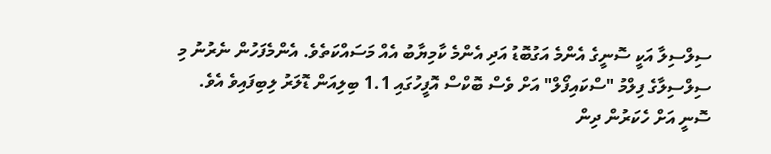ސިލްސިލާ އަކީ ސޮނީގެ އެންމެ އަގުބޮޑު އަދި އެންމެ ކާމިޔާބު އެއް މަސައްކަތެވެ. އެންމެފަހުން ނެރުނު މި ސިލްސިލާގެ ފިލްމު "ސްކައިފޯލް" އަށް ވެސް ބޮކްސް އޮފީހުގައި 1.1 ބިލިއަން ޑޮލަރު ލިބިފައިވެ އެވެ.
ސޮނީ އަށް ހެކަރުން ދިން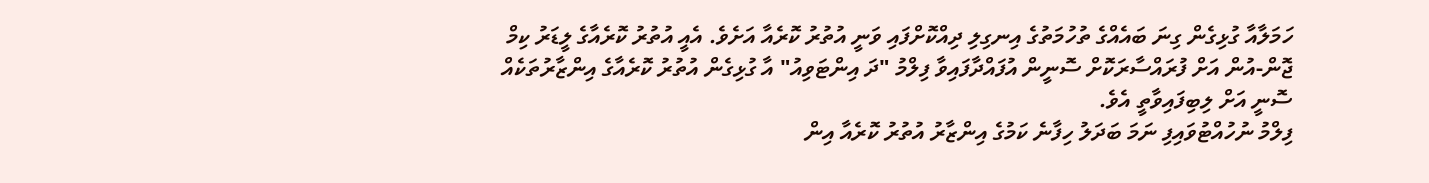ހަމަލާއާ ގުޅިގެން ގިނަ ބައެއްގެ ތުހުމަތުގެ އިނގިލި ދިއްކޮށްފައި ވަނީ އުތުރު ކޮރެއާ އަށެވެ. އެއީ އުތުރު ކޮރެއާގެ ލީޑަރު ކިމް ޖޮން-އުން އަށް ފުރައްސާރަކޮށް ސޮނީން އުފައްދާފައިވާ ފިލްމު "ދަ އިންޓަވިއު" އާ ގުޅިގެން އުތުރު ކޮރެއާގެ އިންޒާރުތަކެއް ސޮނީ އަށް ލިބިފައިވާތީ އެވެ.
ފިލްމު ނުހުއްޓުވައިފި ނަމަ ބަދަލު ހިފާނެ ކަމުގެ އިންޒާރު އުތުރު ކޮރެއާ އިން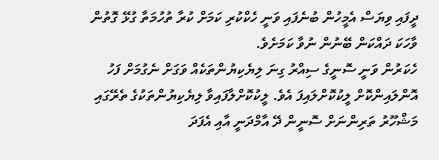ދީފައި ވިޔަސް އެމީހުން ބުނެފައި ވަނީ ހެކްކުރި ކަމަށް ކުރާ ތުހުމަތާ ގުޅޭ ގޮތުން ވާހަކަ ދައްކަން ބޭނުން ނުވާ ކަމަށެވެ.
ހެކަރުން ވަނީ ސޮނީގެ ސިއްރު ގިނަ ލިޔެކިޔުންތަކެއް ވަގަށް ނެގުމަށް ފަހު އޮންލައިންކޮށް ލީކުކޮށްލައިފަ އެވެ. ލީކުކޮށްލާފައިވާ ލިޔެކިޔުންތަކުގެ ތެރޭގައި މަޝްހޫރު ތަރިންނަށް ސޮނީން ދޭ އާމްދަނީ އާއި އެފަދަ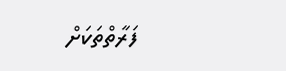ފަރާތްތަކަށް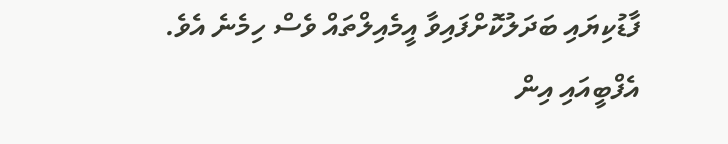ފާޑުކިޔައި ބަދަލުކޮށްފައިވާ އީމެއިލްތައް ވެސް ހިމެނެ އެވެ.
އެފްބީއައި އިން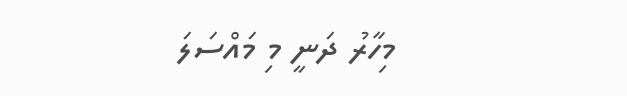މިހާރު ދަނީ މި މައްސަލަ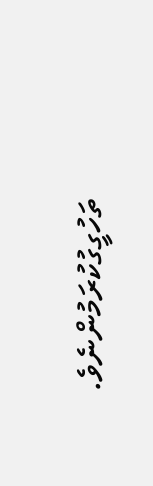ތަހުގީގުކުރަމުންނެވެ.